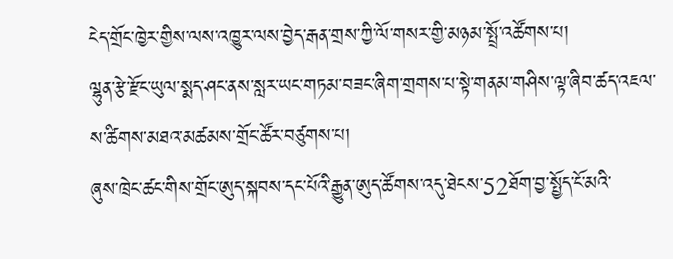ངེད་གྲོང་ཁྱེར་གྱིས་ལས་འཁྱུར་ལས་བྱེད་རྒན་གྲས་ཀྱི་ལོ་གསར་གྱི་མཉམ་སྤྲོ་འཚོགས་པ།
ལྷུན་རྩེ་རྫོང་ཡུལ་སྨད་ཤང་ནས་སླར་ཡང་གཏམ་བཟང་ཞིག་གྲགས་པ་སྟེ་གནམ་གཤིས་ལྟ་ཞིབ་ཚད་འཇལ་ས་ཚིགས་མཐའ་མཚམས་གྲོང་ཚོར་བཙུགས་པ།
ཞུས་ཁྲེང་ཚང་གིས་གྲོང་ཨུད་སྐབས་དང་པོའི་རྒྱུན་ཨུད་ཚོགས་འདུ་ཐེངས་52ཐོག་བྱ་སྤྱོད་ངོ་མའི་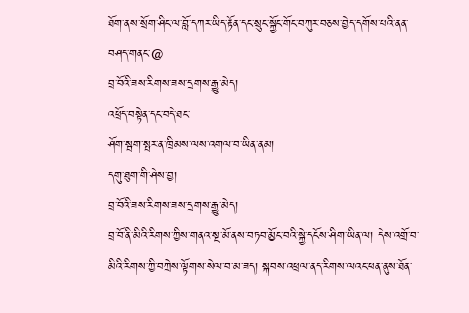ཐོག་ནས་སྲོག་ཤིང་ལ་བློ་དཀར་ཡིད་རྟོན་དང་སྲུང་སྐྱོང་གོང་བཀུར་བཅས་བྱེད་དགོས་པའི་ནན་བཤད་གནང་@
བྲ་བོའི་ཟས་རིགས་ཟས་དྲགས་རྒྱུ་མེད།
འཕྲོད་བསྟེན་དང་བདེ་ཐང་
ཤོག་སྦག་སྤར་ན་ཁྲིམས་ལས་འགལ་བ་ཡིན་ནམ།
དགུ་ཐུག་གི་ཤེས་བྱ།
བྲ་བོའི་ཟས་རིགས་ཟས་དྲགས་རྒྱུ་མེད།
བྲ་བོ་ནི་མིའི་རིགས་ཀྱིས་གནའ་སྔ་མོ་ནས་བཏབ་མྱོང་བའི་སྐྱེ་དངོས་ཤིག་ཡིན་ལ། དེས་འགྲོ་བ་མིའི་རིགས་ཀྱི་བཀྲེས་ལྟོགས་སེལ་བ་མ་ཟད། སྐབས་འཕྲལ་ནད་རིགས་ལའང་ཕན་ནུས་ཐོན་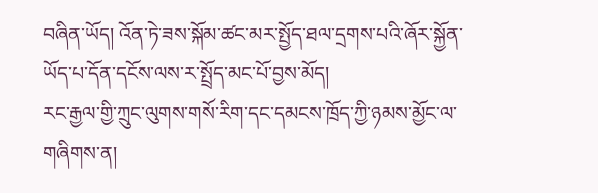བཞིན་ཡོད། འོན་ཏེ་ཟས་སྐོམ་ཚང་མར་སྤྱོད་ཐལ་དྲགས་པའི་ཞོར་སྐྱོན་ཡོད་པ་དོན་དངོས་ལས་ར་སྤྲོད་མང་པོ་བྱས་མོད།
རང་རྒྱལ་གྱི་ཀྲུང་ལུགས་གསོ་རིག་དང་དམངས་ཁྲོད་ཀྱི་ཉམས་མྱོང་ལ་གཞིགས་ན།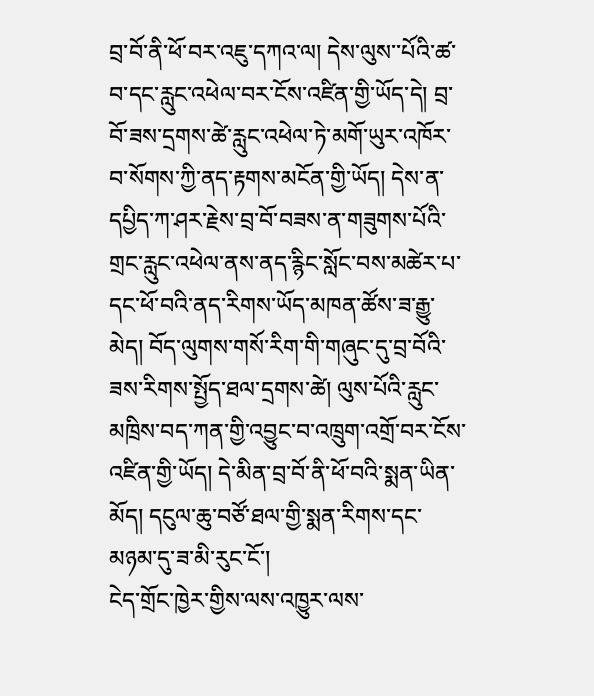བྲ་བོ་ནི་ཕོ་བར་འཇུ་དཀའ་ལ། དེས་ལུས་་པོའི་ཚ་བ་དང་རླུང་འཕེལ་བར་ངོས་འཛིན་གྱི་ཡོད་དེ། བྲ་བོ་ཟས་དྲགས་ཚེ་རླུང་འཕེལ་ཏེ་མགོ་ཡུར་འཁོར་བ་སོགས་ཀྱི་ནད་རྟགས་མངོན་གྱི་ཡོད། དེས་ན་དཔྱིད་ཀ་ཤར་རྗེས་བྲ་བོ་བཟས་ན་གཟུགས་པོའི་གྲང་རླུང་འཕེལ་ནས་ནད་རྙིང་སློང་བས་མཚེར་པ་དང་ཕོ་བའི་ནད་རིགས་ཡོད་མཁན་ཚོས་ཟ་རྒྱུ་མེད། བོད་ལུགས་གསོ་རིག་གི་གཞུང་དུ་བྲ་བོའི་ཟས་རིགས་སྤྱོད་ཐལ་དྲགས་ཚེ། ལུས་པོའི་རླུང་མཁྲིས་བད་ཀན་གྱི་འབྱུང་བ་འཁྲུག་འགྲོ་བར་ངོས་འཛིན་གྱི་ཡོད། དེ་མིན་བྲ་བོ་ནི་ཕོ་བའི་སྨན་ཡིན་མོད། དངུལ་ཆུ་བཙོ་ཐལ་གྱི་སྨན་རིགས་དང་མཉམ་དུ་ཟ་མི་རུང་ངོ་།
ངེད་གྲོང་ཁྱེར་གྱིས་ལས་འཁྱུར་ལས་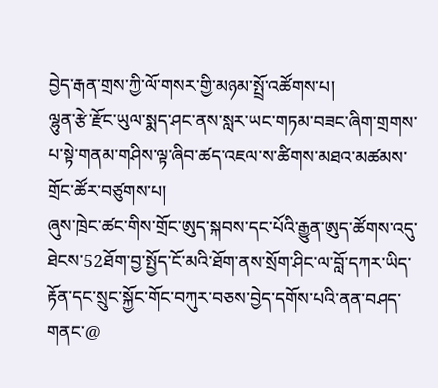བྱེད་རྒན་གྲས་ཀྱི་ལོ་གསར་གྱི་མཉམ་སྤྲོ་འཚོགས་པ།
ལྷུན་རྩེ་རྫོང་ཡུལ་སྨད་ཤང་ནས་སླར་ཡང་གཏམ་བཟང་ཞིག་གྲགས་པ་སྟེ་གནམ་གཤིས་ལྟ་ཞིབ་ཚད་འཇལ་ས་ཚིགས་མཐའ་མཚམས་གྲོང་ཚོར་བཙུགས་པ།
ཞུས་ཁྲེང་ཚང་གིས་གྲོང་ཨུད་སྐབས་དང་པོའི་རྒྱུན་ཨུད་ཚོགས་འདུ་ཐེངས་52ཐོག་བྱ་སྤྱོད་ངོ་མའི་ཐོག་ནས་སྲོག་ཤིང་ལ་བློ་དཀར་ཡིད་རྟོན་དང་སྲུང་སྐྱོང་གོང་བཀུར་བཅས་བྱེད་དགོས་པའི་ནན་བཤད་གནང་@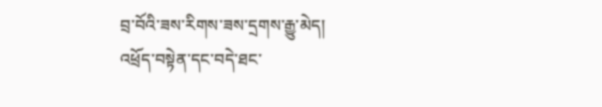བྲ་བོའི་ཟས་རིགས་ཟས་དྲགས་རྒྱུ་མེད།
འཕྲོད་བསྟེན་དང་བདེ་ཐང་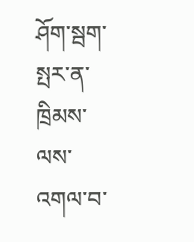ཤོག་སྦག་སྤར་ན་ཁྲིམས་ལས་འགལ་བ་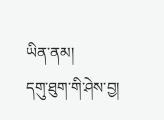ཡིན་ནམ།
དགུ་ཐུག་གི་ཤེས་བྱ།